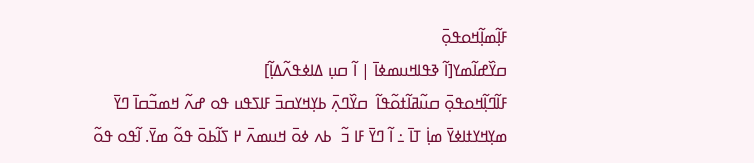ߓߊ߲߬ߘߊ߲߬ߞߋߟߋ߲߫
ߛߌ߰ߝߊ߬ߘߌ[ߊ߬ ߢߟߊߞߎߘߦߊ߫ | ߊ߬ ߛߎ߲ ߡߊߦߟߍ߬ߡߊ߲߬]
ߓߊ߬ߣߊ߲߬ߞߋߟߋ߲߫ ߛߎ߬ߥߊ߬ߙߋ߬ߟߊ߬  ߛߌ߰ߣߍ߲߫ ߕߌ߲ߞߌߛߏ߫ ߓߊߖߟߎ ߟߋ ߝߍ߬ ߞߘߏ߬ߛߊ߫ ߣߌ߫ ߘߌ߲ߞߌߙߊߦߌ߫ ߘߊ߲߭ ߠߊ߫ ߸ ߊ߬ ߣߌ߫ ߓߊ ߏ߬  ߕߍ ߦߋ߫ ߞߎߘߍ߫ ߂ ߖߊ߬ߕߋ߫ ߟߋ߬ ߘߌ߫. ߊ߬ߟߋ ߟߋ߬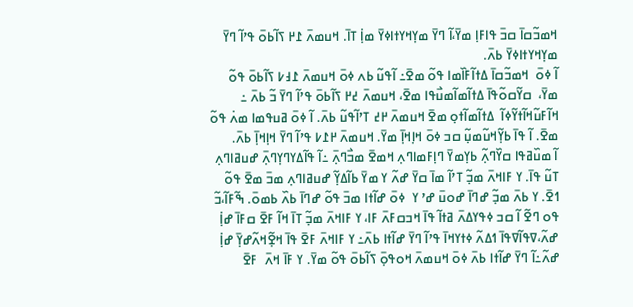ߞߘߏ߬ߛߊ߫ ߛߏ߫ ߟߊߓߊ߲ ߘߌ߫،ߊ߬ ߣߌ߫ ߘߌ߲ߞߌߙߊߦߌ߫ ߘߊ߲߭ ߠߊ߫. ߞߎߘߍ߫ ߁߂ ߖߊ߬ߕߋ߫ ߟߴߊ߬ ߣߌ߫ ߘߌ߲ߞߌߙߊߦߌ߫ ߕߍ߫.
ߊ߬ ߦߋ߫  ߞߘߏ߬ߛߊ߫ ߡߙߊ߬ߓߊ߰ߘߊ ߟߋ߬ ߘߐ߫߸ ߊ߬ߟߎ߬ ߕߍ ߦߋ߫ ߞߎߘߍ߫ ߁߃߇ ߖߊ߬ߕߋ߫ ߟߋ߬ ߘߌ߫،  ߛߌ߬ߛߋ߬ߟߊ߫ ߡߙߊ߬ߘߊ߬ߘߎ߯ߟߊ ߘߐ߫، ߞߎߘߍ߫ ߄߂ ߖߊ߬ߕߋ߫ ߟߴߊ߬ ߣߌ߫ ߏ߬ ߕߍ߫ ߸ ߞߊ߬ߓߎ߬ߞߊ߬ߙߌ߬ߦߊ߬  ߡߙߊ߬ߘߊ߬ߙߋ߲ ߘߐ߫ ߞߎߘߍ߫ ߂߄ ߠߴߊ߬ߟߎ߬ ߕߍ߫. ߊ߬ ߦߋ߫ ߥߎߟߘߊ ߘߍ߭ ߟߋ߬ ߘߐ߫. ߊ߬ ߟߊ߫ ߕߌ߲߬ߞߎ߬ߘߎ߲߬ ߛߏ ߦߋ߫ ߞߊ߲ߞߊ߲߫ ߘߌ߫. ߞߎߘߍ߫ ߂߁߇ ߟߴߊ߬ ߣߌ߫ ߞߊ߲ߞߊ߲߫ ߕߍ߫.
ߊ߬ ߘߎ߰ߥߟߊ ߛߌ߰ߣߍ߲߬ ߕߌ߲ߘߌ߫ ߣߊ߲ߓߘߊߣߍ߲ ߞߘߐ߫ ߘߏ߯ߣߍ߲߫ ߸ߊ߬ ߟߊ߬ߡߌߣߌ߲ߣߍ߲߫ ߝߎߥߊߣߍ߲ ߠߎ߬ ߟߊ߫. ߌ ߓߊߞߍ߫ ߘߏ߲߬ ߠߴߊ߬ ߘߊ߫ ߛߌ߫ ߝߍ߬ ߌ ߘߌ߫ ߕߊ߬ߡߌ߲߬ ߝߎߥߊߣߍ߲ ߘߏ߫ ߘߐ߫ ߟߋ߬ ߗߐ߫. ߌ ߕߍ߫ ߘߏ߲߬ ߝߣߊ߫ ߝߋߎ߫ ߝߴ ߌ  ߦߋ߫ ߝߊ߬ߙߊ ߘߏ߫ ߟߋ߬ ߝߣߊ߫ ߕߍ߰ ߕߘߋ߫. ߒ߬ߓߊ߬،ߏ߬ ߟߋ ߣߐ߬ ߊ߬ ߛߏ ߦߟߌߡߍ߫ ߥߙߊ߬ ߟߊ߫ ߞߏߛߓߍ߫ ߓߊ، ߌ ߓߊߞߍ߫ ߘߏ߲߬ ߠߊ߫ ߞߊ߬ ߓߐ߫ ߛߓߊ߫ ߝߊ߲߭ ߝߍ߬،ߜߟߊ߬ߜߟߊ߫ ߗߡߍ߬ ߦߙߌߞߊ߫ ߟߴߊ߬ ߣߌ߫ ߝߊ߬ߙߊ ߕߍ߫߸ ߌ ߓߊߞߍ߫ ߓߐ߫ ߟߊ߫ ߞߐ߲߬ߞߍ߬ߝߌ߲߫ ߝߊ߲߭ ߝߍ߬߸ߊ߬ ߣߌ߫ ߝߊ߬ߙߊ ߕߍ߫ ߦߋ߫ ߞߎߘߍ߫ ߞߋߟߋ߲߫ ߖߊ߬ߕߋ߫ ߟߋ߬ ߘߌ߫. ߌ ߓߊ߫ ߞߍ߫  ߓߐ߫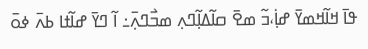ߟߊ߫ ߞߊ߬ߞߘߌ߫ ߝߊ߲߭،ߏ߬ ߘߐ߫ ߛߊ߬ߡߊ߲߬ߣߍ߲ ߘߏ߯ߣߍ߲߫߸ ߊ߬ ߣߌ߫ ߝߊ߬ߙߊ ߕߍ߫ ߦߋ߫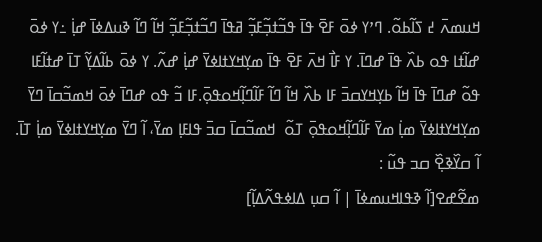ߞߎߘߍ߫ ߄ ߖߊ߬ߕߋ߬. ߣߴߌ ߦߋ߫ ߓߐ߫ ߟߊ߫ ߟߏ߬ߙߏ߲߬ߓߏ߲߬ ߥߟߊ߫ ߣߏ߬ߙߏ߲߬ߓߏ߲߬ ߞߊ߬ ߣߊ߬ ߢߎߡߦߊ߫ ߝߊ߲߭ ߸ߌ ߦߋ߫ ߝߊ߬ߙߊ ߟߋ ߕߍ߰ ߟߊ߫ ߝߣߊ߫. ߌ ߓߊ߯ ߞߍ߫ ߓߐ߫ ߟߊ߫ ߘߌ߲ߞߌߙߊߦߌ߫ ߝߊ߲߭ ߝߍ߬. ߌ ߦߋ߫ ߕߊ߬ߡߌ߲߬ ߠߊ߫ ߝߙߊ߬ߓߊ ߟߋ߬ ߝߣߊ߫ ߟߊ߫ ߞߊ߬ ߕߌ߲ߞߌߛߏ߫ ߓߊ ߕߍ߰ ߞߊ߬ ߣߊ߬ ߓߊ߬ߣߊ߲߬ߞߋߟߋ߲߫.ߓߊ ߏ߬ ߟߋ ߝߣߊ߫ ߦߋ߫ ߞߘߏ߬ߛߊ߫ ߣߌ߫ ߘߌ߲ߞߌߙߊߦߌ߫ ߘߊ߲߭ ߘߌ߫ ߓߊ߬ߣߊ߲߬ߞߋߟߋ߲߫ ߠߋ߬  ߞߘߏ߬ߛߊ߫ ߛߏ߫ ߟߊߓߊ߲ ߘߌ߫، ߊ߬ ߣߌ߫ ߘߌ߲ߞߌߙߊߦߌ߫ ߘߊ߲߭ ߠߊ߫. ߊ߬ ߛߌ߰ߢߐ߲߰ ߛߏ ߟߎ߬ :
ߘߐ߬ߝߐ[ߊ߬ ߢߟߊߞߎߘߦߊ߫ | ߊ߬ ߛߎ߲ ߡߊߦߟߍ߬ߡߊ߲߬]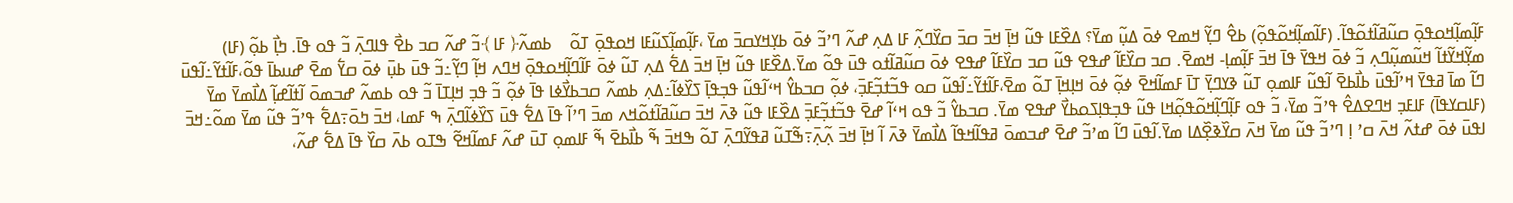ߓߊ߲߬ߘߊ߲߬ߞߋߟߋ߲߫ ߛߎ߬ߥߊ߬ߙߋ߬ߟߊ߬. (ߓߊ߬ߘߊ߲߬ߞߋ߬ߟߋ߲߬) ߕߐ߮ ߣߌ߲߬ ߞߘߐ ߦߋ߫ ߡߎ߲߬ ߘߌ߫؟ ߡߐ߰ߓߊ ߟߎ߬ ߞߊ߲߫ ߞߏ߫ ߛߏ߫ ߛߌ߰ߣߍ߲߬ ߓߊ ߡߍ߲ ߝߍ߬ ߣߴߏ߬ ߦߋ߫ ߕߌ߲ߞߌߛߏ߫ ߘߌ߫ ،ߓߊ߲߬ߘߊ߲߬ߖߎ߬ߓߊ ߞߋߟߋ߲߫ ߠߋ߬    ߕߘߍ߬﴿ ߓߊ ﴾ߏ߬ ߝߍ߬ ߛߏ ߕߐ߯ ߟߊߣߍ߲߫ ߏ߬ ߟߋ ߟߊ߫. ߤߊ߲߯ ߕߋ߲߬ (ߓߊ) ߘߌ߲߬ߞߌ߬ߙߊ߬ ߞߎ߬ߘߎ߲߬ߣߍ߲ ߏ߬ ߦߋ߫ ߞߟߌ߫ ߟߊ߫ ߞߏ߫ ߓߊ߲߬ߘߊ߲- ߞߘߐ߫. ߛߏ ߛߌ߰ߓߊ߬ ߝߟߐ ߟߎ߬ ߛߏ ߛߌ߰ߓߊ߬ ߝߟߐ ߦߋ߫ ߛߎ߬ߥߊ߬ߙߋ ߟߎ߫ ߟߋ߬ ߘߌ߫.ߡߐ߰ߓߊ ߟߎ߬ ߞߊ߲߫ ߞߏ߫ ߡߐ߱ ߡߍ߲ ߠߎ߬ ߦߋ߫ ߓߊ߬ߣߊ߲߬ߞߋߟߋ߲߫ ߞߣߍ ߞߊ߲߬ ߣߌ߲߬߸ߏ߬ ߟߎ߫ ߕߎ߲߫ ߦߋ߫ ߛߌ߱ ߘߐ߫ ߝߎߕߊ߫ ߟߋ߬،ߓߊ߬ߙߌ߬߸ߊ߬ߟߎ߫ ߣߊ߬ ߘߊ߫ ߥߟߌ߫ ߞߴߊ߬ߟߎ߫ ߕߊ߯ߕߐ߫ ߊ߬ߟߎ߬ ߓߊߘߋ߲ ߠߎ߬ ߢߌߣߌ߲߫ ߠߊ߫ ߓߘߊ߬ߞߐ߫ ߦߋ߲߬ ߦߋ߫ ߞߊ߲ߞߊ߲߫ ߠߋ߬ ߘߐ߫،ߓߊ߬ߙߌ߬߸ߊ߬ߟߎ߬ ߛߋ ߟߏ߬ߙߏ߲߬ߓߏ߲߫، ߦߋ߲߬ ߛߏߕߌ߮ ߞߵߊ߬ߟߎ߬ ߟߏ߲ߟߊ߲߫ ߖߌ߰ߦߊ߬߸ߡߍ߲ ߕߘߍ߬ ߛߏߕߌ߯ߦߊ ߟߊ߫ ߦߋ߲߬ ߏ߬ ߟߏ߲ ߞߊ߲ߠߊ߫ ߏ߬ ߟߋ ߕߘߍ߬ ߝߏߘߋ߫ ߊ߬ߙߊ߬ߝߊ߲߬ ߡߊ߯ߘߌ߫ ߘߌ߫ (ߓߊߛߌߟߊ߫) ߓߊߓߏ߲ ߞߣߐߡߐ߮ ߟߴߏ߬ ߘߌ߫، ߏ߬ ߟߋ ߓߊ߲߬ߣߊ߲߬ߞߋ߬ߟߋ߲߬ߞߊ ߟߎ߬ ߟߏ߲ߟߊ߲ߖߋߕߌ߯ ߝߟߐ ߘߌ߫. ߛߏߕߌ߮ ߏ߬ ߟߋ ߞߵߊ߬ ߝߐ߫ ߟߏ߬ߙߏ߲߬ߓߏ߲߫ ߡߐ߰ߓߊ ߟߎ߬ ߢߍ߫ ߞߏ߫ ߛߎ߬ߥߊ߬ߙߋ߬ߞߍ ߘߏ߫ ߣߴߊ߬ ߟߊ߫ ߡߐ߱ ߟߎ߫ ߖߌ߰ߦߊ߬ߣߍ߲߫ ߒ ߓߘߊ، ߞߏ߫ ߤߋ߫߹ߡߐ߱ ߟߴߏ߬ ߟߎ߬ ߘߌ߫ ߘߋ߬߸ߞߏ߫ ߊߟߎ߫ ߦߋ߫ ߝߙߍ߬ ߞߍ߫ ߛߴ ߊ߲ ߣߴߏ߬ ߟߎ߬ ߘߌ߫ ߞߍ߫ ߛߌ߰ߢߐ߲߰ߡߊ ߘߌ߫.ߊ߬ߟߎ߫ ߣߊ߬ ߘߴߏ߬ ߝߐ߫ ߝߏߘߋ߫ ߥߟߊ߬ߞߟߊ߬ ߡߊ߯ߘߌ߫ ߢߍ߫ ߊ߬ ߞߊ߲߫ ߞߏ߫ ߍ߲߬ߍ߲߫߹ߒ߬ߠߎ߬ ߥߟߌ߬ߣߍ߲߫ ߠߋ߬ ߒߞߏ߫ ߒ߬ ߕߊ߯ߕߐ߫ ߒ߬ ߓߊߘߋ߲ ߠߎ߫ ߝߍ߬ ߓߘߊ߬ߞߐ߬ ߒߠߋ ߕߍ߫ ߛߌ߰ ߟߊ߫ ߡߐ߱ ߝߍ߬،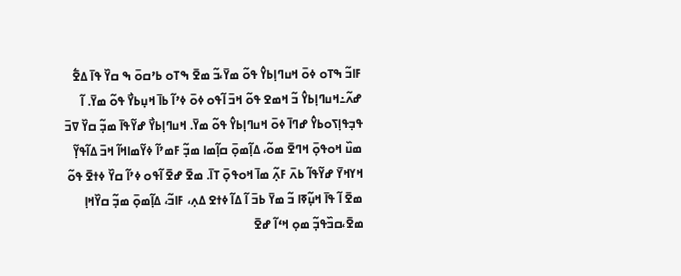ߓߊߏ߬ ߒߠߋ ߦߋ߫ ߞߎߣߊ߲ߕߌ߮ ߟߋ߬ ߘߌ߫،ߏ߬ ߘߐ߫ ߒߠߋ ߕߴߛߋ߫ ߒ ߛߌ߰ ߟߊ߫ ߡߐ߱ ߝߍ߬߸ߞߎߣߊ߲ߕߌ߮ ߏ߬ ߞߘߐ ߟߋ߬ ߞߏ߫ ߊ߬ߟߋ ߦߋ߫ ߦߴߊ߬ ߕߊ߫ ߞߎ߲ߕߌ߯ ߟߋ߬ ߘߌ߫. ߊ߬ ߟߏ߲ߟߊ߲ߖߋߕߌ߮ ߝߣߊ߫ ߦߋ߫ ߞߎߣߊ߲ߕߌ߮ ߟߋ߬ ߘߌ߫. ߞߎߣߊ߲ߕߌ߯ ߝߌ߬ߟߊ߫ ߘߏ߲߬ ߛߌ߰ ߜߏ߫ ߘߎ߰ ߞߋߟߋ߲߫ ߞߣߐ߫ ߘߋ߬، ߡߊ߲߬ߘߋ߲߫ ߛߊ߲߬ߘߊ ߘߏ߲߬ ߓߘߴߊ߬ ߦߌ߬ߘߊߞߊ߬ ߞߏ߫ ߡߊ߬ߟߌ߲߬ ߞߌߞߌ߫ ߝߌ߬ߟߊ߬ ߕߍ߫ ߓߍ߲߬ ߘߊ߫ ߞߋߟߋ߲߫ ߠߊ߫. ߘߐ߫ ߝߐ߫ ߊ߬ߟߋ ߦߴߊ߬ ߛߌ߰ ߦߙߐ߫ ߟߋ߬ ߘߐ߫ ߊ߬ ߟߊ߫ ߞߎ߲߬ߧߊ ߏ߬ ߘߌ߫ ߕߏ߫ ߊ߬ ߡߊ߬ ߦߙߐ ߡߍ߲، ߓߊߏ߬، ߡߊ߲߬ߘߋ߲߫ ߘߏ߲߬ ߛߌ߰ߞߊ߲ ߘߐ߫،ߛߏ߰ߟߏ߲߬ ߘߋ߲ ߞߵߊ߬ ߝߐ߫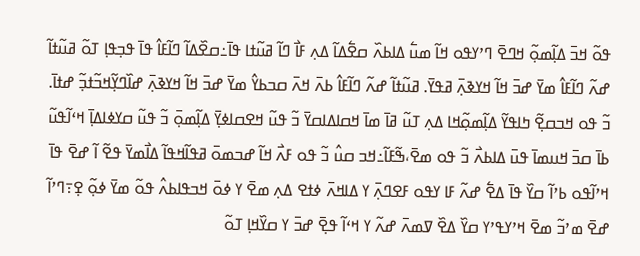ߟߋ߬ ߞߏ߫ ߡߊ߲߬ߘߋ߲߬ ߞߣߐ߫ ߣߴߌߟߋ ߞߊ߬ ߘߎ߱ ߡߊߕߍ߰ ߛߐ߱ߡߊ߬ ߡߍ߲ ߓߊ߯ ߣߊ߬ ߥߎ߬ߙߊ ߟߊ߫߸ߛߐ߰ߡߊ߬ ߣߊ߬ߓߊ߮ ߟߊ߫ ߟߏ߲ߟߊ߲ ߠߋ߬ ߥߎ߬ߙߊ߬ ߝߍ߬ ߣߊ߬ߓߊ߮ ߘߌ߫ ߝߏ߫ ߞߊ߬ ߞߌߢߍ߲߫ ߥߟߌ߫. ߥߎ߬ߙߊ߬ ߝߍ߬ ߣߊ߬ߓߊ߮ ߕߍ߫ ߞߍ߫ ߛߏߕߌ߮ ߘߌ߫ ߝߏ߫ ߞߊ߬ ߞߌߢߍ߲߫ ߝߊ߰ߣߌ߲߬ߞߏ߬ߙߏ߲߬ ߝߙߊ߫. ߏ߬ ߟߋ ߞߏߛߐ߲߬ ߤߊߟߌ߬ ߡߊ߲߬ߘߋ߲߬ߞߊ ߡߍ߲ ߠߎ߬ ߥߊ߫ ߘߊ߫ ߞߛߊߡߊߛߌ߫ ߏ߬ ߟߎ߬ ߞߐߛߊߦߌ߲߫ ߡߊ߲߬ߘߋ߲߫ ߏ߬ ߟߎ߬ ߛߌߦߊߡߊ߲߫ ߞߵߊ߬ߟߎ߬ ߕߊ߫ ߛߏ߫ ߞߎߘߊ߫ ߟߎ߫ ߡߊߕߍ߯ ߏ߬ ߟߋ ߘߐ߫،ߒ߬ߓߊ߬߸ߞߏ ߛߎ߮ ߏ߬ ߟߋ ߓߍ߯ ߞߊ߬ ߝߏߘߋ߫ ߥߟߊ߬ߞߟߊ߬ ߡߊ߯ߘߌ߫ ߟߐ߬ ߊ߬ ߝߐ߫ ߟߊ߫ ߞߴߊ߬ߟߋ ߕߴߊ߬ ߛߌ߰ ߟߊ߫ ߡߐ߱ ߝߍ߬ ߓߊ ߌߟߋ ߓߐߣߍ߲߫ ߌ ߡߊߞߍ߫ ߦߙߐ ߡߍ߲ ߘߐ߫ ߌ ߦߋ߫ ߞߏߟߊߕߍ߮ ߟߋ߬ ߘߌ߫ ߦߋ߲߬ ߐ߲߹ߣߴߊ߬ ߝߐ߫ ߘߴߏ߬ ߘߐ߫ ߞߴߌߟߴߌ ߛߌ߰ ߡߐ߰ ߜߘߍ߫ ߝߍ߬ ߌ ߞߵߊ߬ ߟߐ߲߫ ߝߏ߫ ߌ ߛߌ߰ߞߊ߲ ߠߋ߬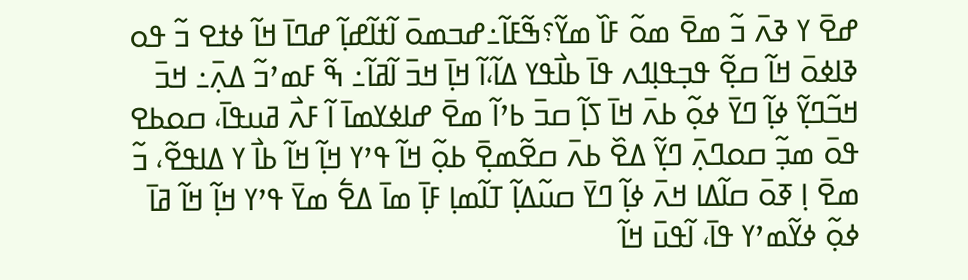ߝߐ߫ ߌ ߢߍ߫ ߏ߬ ߘߐ߫ ߘߋ߬ ߓߊ߰ ߘߌ߬؟ߒ߬ߓߊ߬߸ߝߏߘߋ߫ ߊ߬ߙߊ߬ߝߊ߲߬ ߝߣߊ߫ ߞߊ߬ ߦߙߐ ߏ߬ ߟߋ ߢߊߦߋ߫ ߞߊ߬ ߛߐ߲߬ ߟߏ߲ߟߊ߲ߗߍ ߟߊ߫ ߕߊ߯ߟߌ ߡߊ߬،ߊ߬ ߞߊ߲߫ ߞߏ߫ ߊ߬ߥߊ߬߸ ߒ߬ ߓߘߴߏ߬ ߡߍ߲߫߸ ߞߏ߫ ߞߏ߬ߣߌ߲߬ ߦߊ߲߬ ߣߌ߫ ߦߋ߲߬ ߕߍ߫ ߞߊ߫ ߖߊ߲߬ ߛߏ߫ ߕߴߊ߬ ߘߐ߫ ߝߊߦߌߘߊ߫ ߊ߬ ߓߍ߯ ߥߎߟߊ߫، ߛߋߕߐ ߟߋ߫ ߘߏ߲߬ ߛߋߣߍ߲߫ ߣߌ߲߬ ߡߐ߰ ߕߍ߫ ߛߐ߬ߘߐ߲߫ ߕߋ߲߬ ߞߊ߬ ߟߴߌ ߞߊ߲߬ ߞߊ߬ ߕߊ߯ ߌ ߡߊߟߐ߬، ߏ߬ ߘߐ߫ ߊ߲ ߧߋ߫ ߛߊ߬ߡߊ ߞߍ߫ ߦߊ߲߬ ߣߌ߫ ߛߎ߬ߡߊ߲߬ ߠߊ߬ߘߊ߲ ߓߊ߲߫ ߘߊ߫ ߡߐ߱ ߘߌ߫ ߟߴߌ ߞߊ߲߬ ߞߊ߬ ߥߊ߫ ߦߋ߲߬ ߦߌ߬ߘߴߌ ߟߊ߫، ߊ߬ߟߎ߫ ߞߊ߬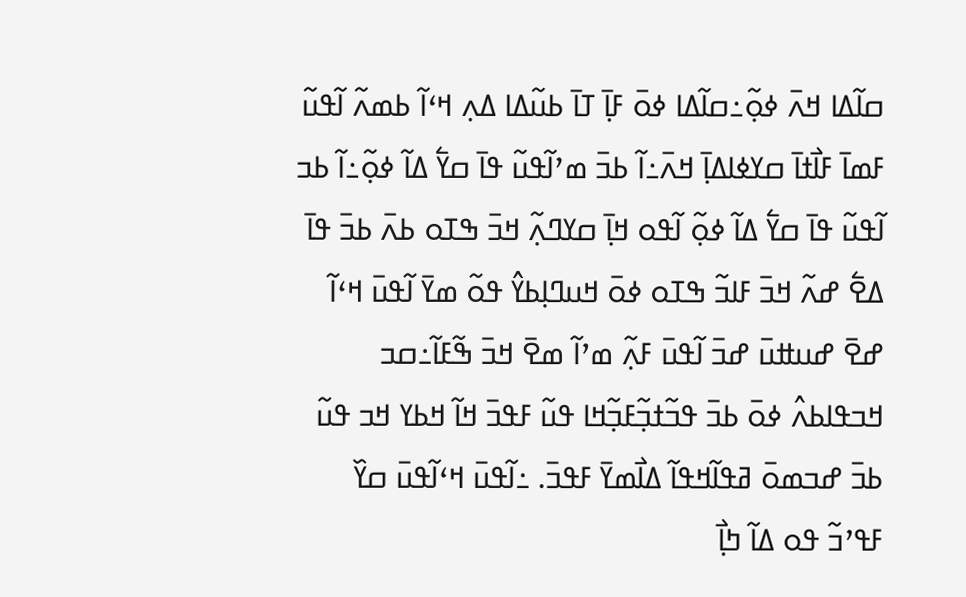ߛߊ߬ߡߊ ߞߍ߫ ߦߋ߲߬߸ߛߊ߬ߡߊ ߦߋ߫ ߓߊ߲߫ ߠߊ߫ ߕߎ߬ߡߊ ߡߍ߲ ߞߵߊ߬ ߕߘߍ߬ ߊ߬ߟߎ߬ ߓߘߊ߫ ߓߊ߯ߙߊ߫ ߛߌߦߊߡߊ߲߫ ߞߍ߫߸ߊ߬ ߕߏ߫ ߘߴߊ߬ߟߎ߬ ߟߊ߫ ߛߌ߱ ߡߊ߬ ߦߋ߲߬߸ߊ߬ ߕߏ ߊ߬ߟߎ߬ ߟߊ߫ ߛߌ߱ ߡߊ߬ ߦߋ߲߬ ߊ߬ߟߋ ߞߊ߲߫ ߛߌߣߍ߲߬ ߞߏ߫ ߒߠߋ ߕߍ߫ ߕߏ߫ ߟߊ߫ ߡߐ߱ ߝߍ߬ ߞߏ߫ ߓߊߏ߬ ߒߠߋ ߦߋ߫ ߞߎߣߊ߲ߕߌ߮ ߟߋ߬ ߘߌ߫ ߊ߬ߟߎ߫ ߞߵߊ߬ ߝߐ߫ ߝߎߚߎ߫ ߝߏ߫ ߊ߬ߟߎ߫ ߓߍ߲߬ ߘߴߊ߬ ߘߐ߫ ߞߏ߫ ߒ߬ߓߊ߬߸ߛߏ ߞߏߟߊߕߍ߮ ߦߋ߫ ߕߏ߫ ߟߏ߬ߙߏ߲߬ߓߏ߲߬ߞߊ ߟߎ߬ ߓߟߏ߫ ߞߊ߬ ߞߕߌ ߞߏ ߟߎ߬ ߕߏ߫ ߝߏߘߋ߫ ߥߟߊ߬ߞߟߊ߬ ߡߊ߯ߘߌ߫ ߓߟߏ߫. ߸ߊ߬ߟߎ߫ ߞߵߊ߬ߟߎ߫ ߛߌ߰ ߓߟߴߏ߬ ߟߋ ߡߊ߬ ߤߊ߲߯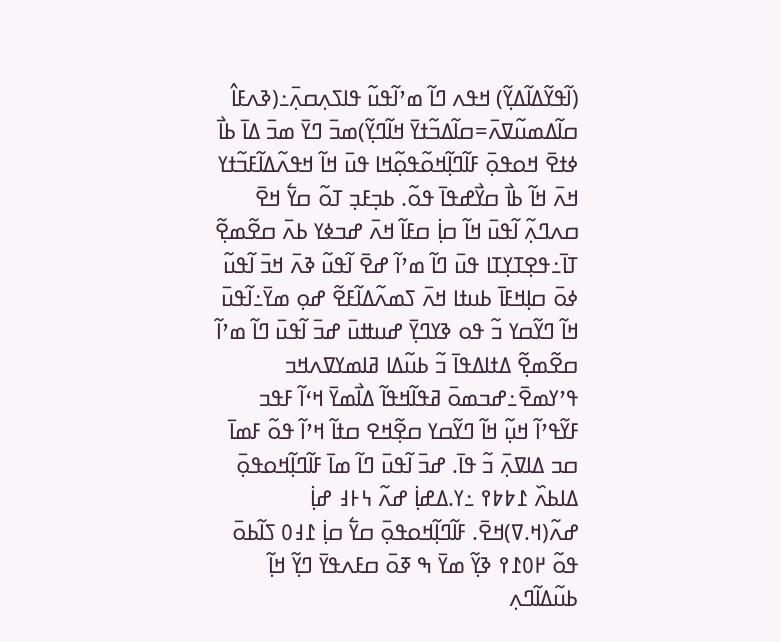(ߊ߬ߟߌ߬ߡߊ߬ߡߌ߲߬) ߞߟߍ ߣߊ߬ ߘߴߊ߬ߟߎ߬ ߟߊߖߍ߲ߛߍ߲߫߸(ߢߍߓߊ߮ ߛߊ߬ߡߘߎ߬ߜߍ߫=ߛߊ߬ߡߏ߬ߙߌ߫ ߞߊ߬ߣߌ߲߬)ߘߏ߫ ߣߌ߫ ߘߏ߫ ߡߊ߫ ߕߊ߯ ߦߙߐ߫ ߞߋߟߋ߲߫ ߓߊ߬ߣߊ߲߬ߞߋ߬ߟߋ߲߬ߞߊ ߟߎ߫ ߞߊ߬ ߞߟߍ߬ߡߊ߬ߓߏ߬ߙߌ ߞߍ߫ ߞߊ߬ ߕߊ߯ ߛߌ߯ߝߟߊ߫ ߟߋ߬. ߕߏ߲ߓߏ߲ ߠߋ߬ ߛߌ߱ ߞߐ߫ ߛߍߣߍ߲߬ ߊ߬ߟߎ߫ ߞߊ߬ ߛߊ߲߭ ߛߓߊ߬ ߞߍ߫ ߝߏߦߌ ߕߍ߫ ߛߐ߬ߘߐ߲߬ ߠߊ߫߸ߟߐ߲ߠߌ߲ߠߊ ߟߎ߫ ߣߊ߬ ߘߴߊ߬ ߝߐ߫ ߊ߬ߟߎ߬ ߢߍ߫ ߞߏ߫ ߊ߬ߟߎ߬ ߦߋ߫ ߛߊ߲ߞߓߊ߫ ߕߎߙߊ ߞߍ߫ ߖߘߍ߬ߡߊ߬ߓߐ߬ ߝߋ߲ ߘߌ߫߸ߊ߬ߟߎ߫ ߞߊ߬ ߣߌ߬ߛߌ ߏ߬ ߟߋ ߢߌߣߌ߲߫ ߝߎߚߎ߫ ߝߏ߫ ߊ߬ߟߎ߫ ߣߊ߬ ߘߴߊ߬ ߛߐ߬ߘߐ߲߬ ߡߙߊߡߟߊ߫ ߏ߬ ߕߎ߬ߡߊ ߥߊߘߌߜߍߞߏ ߟߴߌߘߐ߫߸ߝߏߘߋ߫ ߥߟߊ߬ߞߟߊ߬ ߡߊ߯ߘߌ߫ ߞߵߊ߬ ߓߟߏ ߓߌ߬ߟߴߊ߬ ߞߎ߲߬ ߞߊ߬ ߣߌ߬ߛߌ ߛߐ߲߬ߞߐ ߛߙߊ߬ ߞߴߊ߬ ߟߋ߬ ߓߘߊ߫ ߛߏ ߡߊߜߍ߲߫ ߏ߬ ߟߊ߫. ߝߏ߫ ߊ߬ߟߎ߫ ߣߊ߬ ߘߊ߫ ߓߊ߬ߣߊ߲߬ߞߋߟߋ߲߫ ߡߊߕߍ߰ ߁߈߈߉ ߸ߌ.ߡߝߊ߲߭ ߝߍ߬ ߆߅߃ ߝߊ߲߭ ߝߍ߬(ߞ.ߜ)ߞߐ߫. ߓߊ߬ߣߊ߲߬ߞߋߟߋ߲߫ ߛߌ߱ ߛߊ߲߭ ߁߃߀ ߖߊ߬ߕߋ߫ ߟߋ߬ ߂߀߁߉ ߢߌ߲߬ ߘߌ߫ ߒ ߧߋ߫ ߛߓߍߟߌ߫ ߣߌ߲߬ ߞߊ߲߬ ߕߎ߬ߡߊ߬ߣߍ߲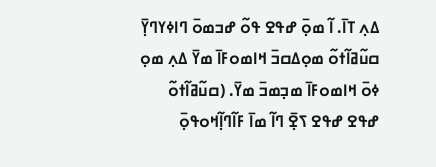ߡߍ߲ ߠߊ߫. ߊ߬ ߘߋ߲߫ ߝߟߐ ߟߋ߬ ߝߏߘߋ߫ ߣߊߦߌߣߌ߲߫ ߛߎ߬ߥߊ߬ߙߋ߬ ߘߋ߲ߡߛߏ߫ ߞߊߘߋߓߊ߫ ߘߌ߫ ߡߍ߲ ߘߋ߲ ߦߋ߫ ߞߊߘߋߓߊ߫ ߘߏ߲ߘߏ߫ ߘߌ߫. (ߛߎ߬ߥߊ߬ߙߋ߬ ߝߟߐ ߝߟߐ ߖߐ߲߫ ߣߊ߬ ߘߊ߫ ߓߊ߬ߣߊ߲߬ߞߋߟߋ߲߫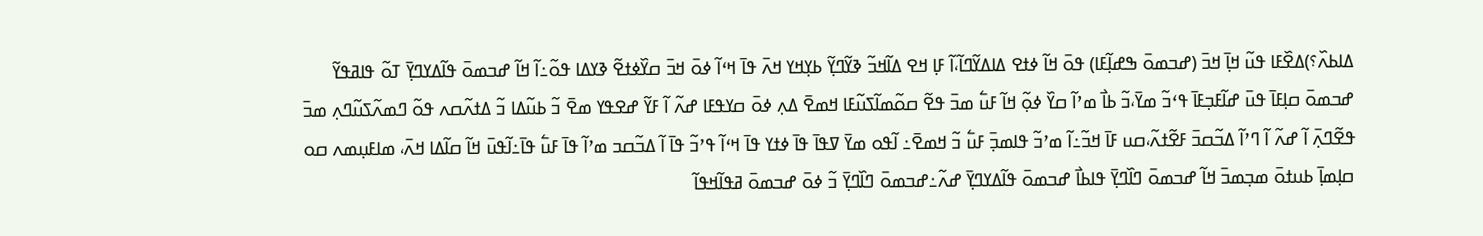ߡߊߕߍ߰؟)ߡߐ߰ߓߊ ߟߎ߬ ߞߊ߲߫ ߞߏ߫ (ߝߏߘߋ߫ ߒߝߊ߲߬ߓߊ) ߟߋ߫ ߞߊ߬ ߦߙߐ ߡߊߡߌ߬ߣߊ߬،ߊ߬ ߓߊ߲ ߞߐ ߡߊ߬ߞߏ߬ ߢߌ߬ߣߌ߲߬ ߕߌ߲ߞߌ ߞߍ߫ ߟߊ߫ ߞߵߊ߬ ߦߋ߫ ߞߏ߫ ߛߌ߰ߦߙߐ߬ ߢߌߡߊ ߟߋ߬߸ߊ߬ ߞߊ߬ ߝߏߘߋ߫ ߟߊ߬ߡߌߣߌ߲߫ ߠߋ߬ ߟߊߥߟߌ߬ ߝߏߘߋ߫ ߛߊ߲ߓߊ߫ ߟߎ߫ ߝߊ߬ߓߏ߲ߓߊ߫ ߟߵߏ߬ ߘߌ߫،ߏ߬ ߕߊ߯ ߘߴߊ߬ ߛߌ߰ ߦߋ߲߬ ߞߊ߬ ߓߎ߱ ߘߏ߫ ߟߐ߬ ߛߋ߬ߘߊ߬ߖߎ߬ߓߊ ߞߘߐ߫ ߡߍ߲ ߦߋ߫ ߛߌߟߓߊ ߝߍ߬ ߊ߬ ߓߌ߬ ߝߐߟߌ ߘߐ߫ ߏ߬ ߕߎ߬ߡߊ ߏ߬ ߡߙߍ߬ߛߍ ߟߋ߬ ߣߘߍ߬ߖߎ߬ߣߍ߲ ߘߏ߫ ߟߐ߬ߣߍ߲߫ ߊ߬ ߝߍ߬ ߊ߬ ߣߴߊ߬ ߡߏ߬ߛߏ߫ ߓߐ߬ߙߍ߬،ߛߎ ߓߊ߫ ߞߏ߬߸ߊ߬ ߘߴߏ߬ ߟߊߘߏ߲߫ ߓߎ߱ ߏ߬ ߞߘߐ߫߸ ߊ߬ߟߋ ߘߌ߫ ߜߟߊ߫ ߟߊ߫ ߦߙߌ ߟߊ߫ ߞߵߊ߬ ߟߴߏ߬ ߟߊ߫ ߊ߬ ߡߏ߬ߛߏ ߘߴߊ߬ ߟߊ߫ ߓߎ߱ ߟߊ߫߸ߊ߬ߟߎ߫ ߞߊ߬ ߛߊ߬ߡߊ ߞߍ߫، ߘߊߓߎ߲ߘߍ ߛߋ ߛߊ߲ߘߊ߲߫ ߕߎߙߋ߫ ߘߏ߲ߘߏ߫ ߞߊ߬ ߝߏߘߋ߫ ߣߊ߰ߣߌ߲߫ ߟߊߕߊ߯ ߝߏߘߋ߫ ߟߊ߬ߡߌߣߌ߲߫ ߝߍ߬߸ߝߏߘߋ߫ ߣߊ߰ߣߌ߲߫ ߏ߬ ߦߋ߫ ߝߏߘߋ߫ ߥߟߊ߬ߞߟߊ߬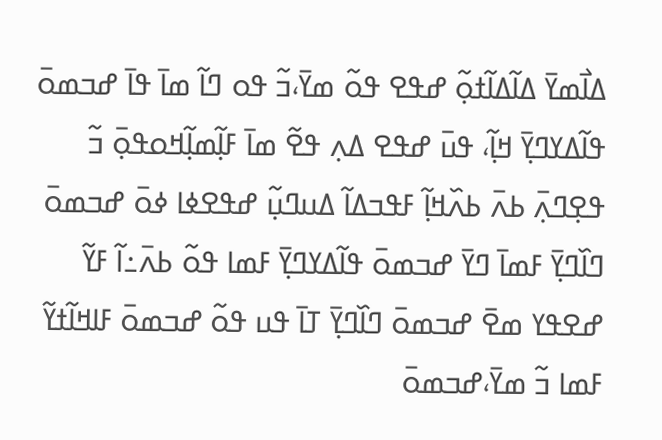ߡߊ߯ߘߌ߫ ߡߊ߬ߡߊ߬ߙߋ߲߬ ߝߟߐ ߟߋ߬ ߘߌ߫،ߏ߬ ߟߋ ߣߊ߬ ߘߊ߫ ߟߊ߫ ߝߏߘߋ߫ ߟߊ߬ߡߌߣߌ߲߫ ߞߊ߲߬، ߟߎ߫ ߝߟߐ ߡߍ߲ ߟߐ߬ ߘߊ߫ ߓߊ߲߬ߘߊ߲߬ߞߋߟߋ߲߫ ߏ߬ ߟߐ߲ߣߍ߲߫ ߕߍ߫ ߕߍ߰ߞߊ߲߬ ߓߟߏߡߊ߬ ߡߎߣߎ߲߬ ߝߟߐߦߊ ߦߋ߫ ߝߏߘߋ߫ ߣߊ߰ߣߌ߲߫ ߓߘߊ߫ ߣߌ߫ ߝߏߘߋ߫ ߟߊ߬ߡߌߣߌ߲߫ ߓߘߊ ߟߋ߬ ߕߍ߫߸ߊ߬ ߓߌ߬ ߝߐߟߌ ߘߐ߫ ߝߏߘߋ߫ ߣߊ߰ߣߌ߲߫ ߠߊ߫ ߟߎ ߟߋ߬ ߝߏߘߋ߫ ߓߊߞߊ߬ߙߌ߬ ߓߘߊ ߏ߬ ߘߌ߫،ߝߏߘߋ߫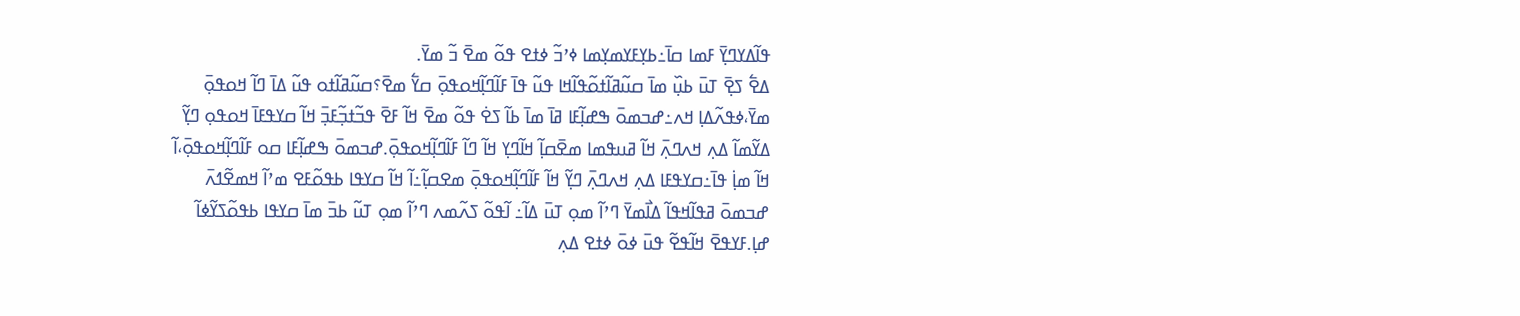ߟߊ߬ߡߌߣߌ߲߫ ߓߘߊ ߛߊ߫߸ߕߌ߲ߓߌߘߌ߲ߘߊ ߦߴߏ߬ ߦߙߐ ߟߋ߬ ߘߐ߫ ߏ߬ ߘߌ߫.
ߡߐ߱ ߖߐ߲߫ ߠߎ߫ ߕߎ߲߰ ߘߊ߫ ߛߎ߬ߥߊ߬ߙߋ߬ߟߊ߬ߞߊ ߟߎ߬ ߟߊ߫ ߓߊ߬ߣߊ߲߬ߞߋߟߋ߲߫ ߛߌ߱ ߘߐ߫؟ߛߎ߬ߥߊ߬ߙߋ ߟߎ߬ ߡߊ߫ ߣߊ߬ ߞߋߟߋ߲߫ ߘߌ߫،ߦߟߍ߬ߡߊ߲ ߞߍ߸ߝߏߘߋ߫ ߒߝߊ߲߬ߓߊ ߥߊ߫ ߘߊ߫ ߕߊ߬ ߖߐ߭ ߟߋ߬ ߘߐ߫ ߞߊ߬ ߓߐ߫ ߟߏ߬ߙߏ߲߬ߓߏ߲߫ ߞߊ߬ ߛߌߟߓߊ߫ ߞߋߟߋ߲ ߣߌ߲߬ ߡߌ߬ߘߊ߬ ߡߍ߲ ߞߍߣߍ߲߫ ߞߊ߬ ߥߎߟߘߊ ߘߐ߫ߛߊ߲߬ ߞߊ߬ߣߌ߲ ߞߊ߬ ߣߊ߬ ߓߊ߬ߣߊ߲߬ߞߋߟߋ߲߫.ߝߏߘߋ߫ ߒߝߊ߲߬ߓߊ ߛߋ ߓߊ߬ߣߊ߲߬ߞߋߟߋ߲߫،ߊ߬ ߞߊ߬ ߘߊ߲߭ ߟߊ߫߸ߛߌߟߓߊ ߡߍ߲ ߞߍߣߍ߲߫ ߣߌ߲߬ ߞߊ߬ ߓߊ߬ߣߊ߲߬ߞߋߟߋ߲߫ ߘߐߛߊ߲߬߸ߊ߬ ߞߊ߬ ߛߌߟߊ ߕߟߋ߬ߓߐ ߘߴߊ߬ ߞߘߐ߬ߗߍ߫ ߝߏߘߋ߫ ߥߟߊ߬ߞߟߊ߬ ߡߊ߯ߘߌ߫ ߣߴߊ߬ ߘߋ߲ ߠߎ߫ ߡߊ߬߸ ߊ߬ߟߋ߬ ߖߍ߬ߘߍ ߣߴߊ߬ ߘߋ߲ ߠߎ߬ ߕߏ߫ ߘߊ߫ ߛߌߟߊ ߕߟߋ߬ߖߌ߬ߦߊ߬ ߝߊ߲.ߓߌߟߐ߫ ߞߊ߬ߟߐ߬ ߟߎ߫ ߦߋ߫ ߦߙߐ ߡߍ߲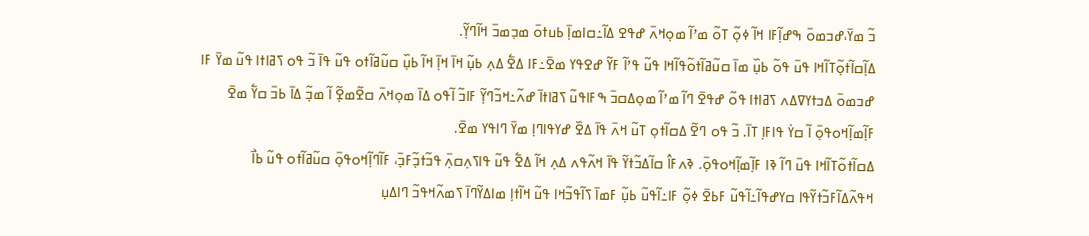ߏ߬ ߘߌ߫،ߝߏߘߋ߫ ߒߝߊ߲߬ߓߊ ߞߊ߬ ߦߋ߲߬ ߠߋ߬ ߘߴߊ߬ ߘߋ߲ߞߍ߫ ߝߟߐ ߡߊ߬߸ߛߊߘߊ߲߫ ߕߎߙߋ߫ ߘߏ߲ߘߏ߫ ߞߊ߬ߣߌ߲߬.
ߡߊ߲߬ߛߊ߬ߙߋ߲߬ߠߊ߬ߞߊ ߟߎ߫ ߟߋ߬ ߕߎ߲߰ ߘߊ߫ ߛߎ߬ߥߊ߬ߙߋ߬ߟߊ߬ߞߊ ߟߎ߬ ߟߴߊ߬ ߓߌ߬ ߝߐߟߌ ߘߐ߫߸ߓߊ ߡߐ߱ ߡߍ߲ ߕߎ߲߬ ߞߊ߫ ߞߊ߲߫ ߞߊ߬ ߕߎ߲߰ ߛߎ߬ߥߊ߬ߙߋ ߟߎ߬ ߟߊ߫ ߏ߬ ߟߋ ߖߥߊߙߊ ߟߎ߬ ߘߌ߫ ߓߊ ߝߏߘߋ߫ ߡߏߙߌߜߡߍ ߖߥߊߙߊ ߟߋ߬ ߝߟߐ߫ ߣߊ߬ ߘߴߊ߬ ߘߋ߲ߡߛߏ߫ ߒߓߊߟߎ߬ ߖߥߊߙߊ߫ ߝߍ߬߸ߞߏ߬ߣߌ߲߬ ߓߊߏ߬ ߊ߬ߟߋ ߡߊ߫ ߘߋ߲ߞߍ߫ ߛߐ߬ߘߐ߲߬ ߊ߬ ߘߏ߲߬ ߡߊ߫ ߕߏ߫ ߛߌ߱ ߘߐ߫ ߓߊ߲߬ߘߊ߲߬ߞߋߟߋ߲߫ ߊ߬ ߛߌ߭ ߟߊߓߊ߲ ߠߊ߫. ߏ߬ ߟߋ ߣߐ߬ ߡߛߊ߬ߙߋ߲ ߠߎ߬ ߞߍ߫ ߟߊ߫ ߡߐ߰ ߝߌߟߊߣߊ߲ ߘߌ߫ ߣߊߟߌ ߘߐ߫.
ߡߛߊ߬ߙߋ߬ߠߊ߬ߞߊ ߟߎ߫ ߣߊ߬ ߢߊ ߓߊ߲߬ߘߊ߲߬ߞߋߟߋ߲߫. ߢߍߓߊ߮ ߛߊ߬ߡߏ߬ߙߌ߬ ߟߊ߫ ߞߍ߬ߟߍ ߡߍ߲ ߞߊ߬ ߡߐ߱ ߟߎ߬ ߟߊߖߍ߲ߛߍ߲߫ ߟߏ߬ߙߏ߲߬ߓߏ߲߫، ߓߊ߬ߣߊ߲߬ߞߋߟߋ߲߫ ߛߎ߬ߥߊ߬ߙߋ ߟߎ߬ ߕߊ߯ ߞߟߍ߬ߡߊ߬ߓߏ߬ߙߌ߬ߟߊ ߛߌߝߟߊ߬߸ߊ߬ߟߎ߬ ߓߕߐ߫ ߦߋ߲߬ ߓߊ߸ߊ߬ߟߎ߬ ߕߎ߲߬ ߓߘߊ߫ ߖߊ߬ߟߏ߬ߞߊ ߟߎ߬ ߞߊ߬ߙߊ߲ ߘߊߡߌ߬ߣߊ߫ ߖߘߍ߬ߞߟߏ߬ ߣߊߡߎ߲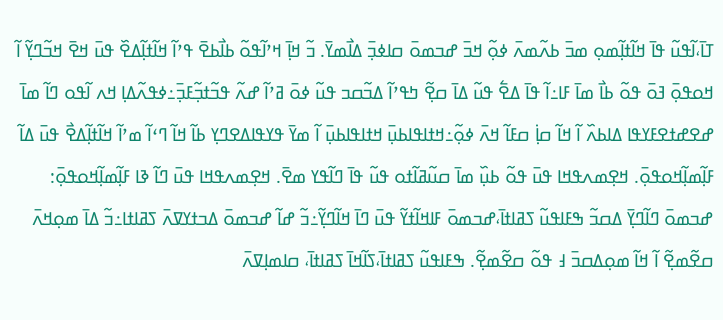ߠߊ߫،ߊ߬ߟߎ߬ ߟߊ߫ ߞߊ߬ߙߊ߲߬ߘߋ߲ ߘߏ߫ ߕߍ߬ߘߍ߫ ߦߋ߲߬ ߞߏ߫ ߝߏߘߋ߫ ߛߊߦߏ߲߫ ߡߊ߯ߘߌ߫. ߏ߬ ߞߊ߲߫ ߞߴߊ߬ߟߋ߬ ߕߊ߯ߕߐ߫ ߟߴߊ߬ ߞߊ߬ߙߊ߲߬ߡߐ߰ ߟߎ߫ ߞߐ߫ ߞߏ߬ߣߌ߲߬ ߊ߬ ߞߋߟߋ߲߫ ߔߋ߫ ߟߋ߬ ߕߊ߯ ߘߊ߫ ߓߊ߸ߊ߬ ߟߊ߫ ߡߐ߱ ߟߎ߬ ߡߊ߫ ߛߐ߲߬ ߤߟߴߊ߬ ߡߏ߬ߛߏ ߟߎ߬ ߦߋ߫ ߥߴߊ߬ ߝߍ߬ ߟߏ߬ߙߏ߲߬ߓߏ߲߫߸ߦߟߍ߬ߡߊ߲ ߞߍ ߊ߬ߟߋ ߣߊ߬ ߘߊ߫ ߝߐߝߙߐߓߌߟߊ ߡߊߕߍ߰ ߊ߬ ߞߊ߬ ߛߊ߲߭ ߛߓߊ߬ ߞߍ߫ ߦߋ߲߬߸ߞߙߊߟߊߕߎ߲߫ ߞߙߊߟߊߕߎ߲߫ ߊ߬ ߘߌ߫ ߟߌߟߊߡߐߣߌ߲ ߕߊ߬ ߞߊ߬ ߣߵߊ߬ ߘߴߊ߬ ߞߊ߬ߙߊ߲߬ߡߐ߯ ߟߎ߫ ߡߊ߬ ߓߊ߲߬ߘߊ߲߬ߞߋߟߋ߲߫. ߞߐ߲ߘߍߟߞߊ ߟߎ߫ ߟߋ߬ ߕߎ߲߰ ߘߊ߫ ߛߎ߬ߥߊ߬ߙߋ ߟߎ߬ ߟߊ߫ ߣߊ߬ߟߌ ߘߐ߫. ߞߐ߲ߘߍߟߞߊ ߟߎ߫ ߣߊ߬ ߢߊ ߓߊ߲߬ߘߊ߲߬ߞߋߟߋ߲߫: ߝߏߘߋ߫ ߣߊ߬ߣߌ߲߫ ߡߛߏ߬ ߒߓߊߟߎ߬ ߖߥߊߙߊ߫،ߝߏߘߋ߫ ߓߊߞߊ߬ߙߌ߬ ߟߎ߫ ߣߊ߫ ߞߊ߬ߣߌ߲߬߸ߏ߬ ߝߊ߬ ߝߏߘߋ߫ ߡߏߙߌߜߍ߫ ߖߥߊߙߊ߸ߏ߬ ߡߊ߫ ߘߋ߲ߞߍ߫ ߛߐ߬ߘߐ߲߬ ߊ߬ ߞߊ߬ ߘߋ߲ߡߛߏ߫ ߃ ߟߋ߬ ߛߐ߬ߘߐ߲߬. ߒߓߊߟߎ߬ ߖߥߊߙߊ߫،ߖߊ߬ߞߊ߫ ߖߥߊߙߊ߫، ߛߊߘߊ߲ߜߍ߫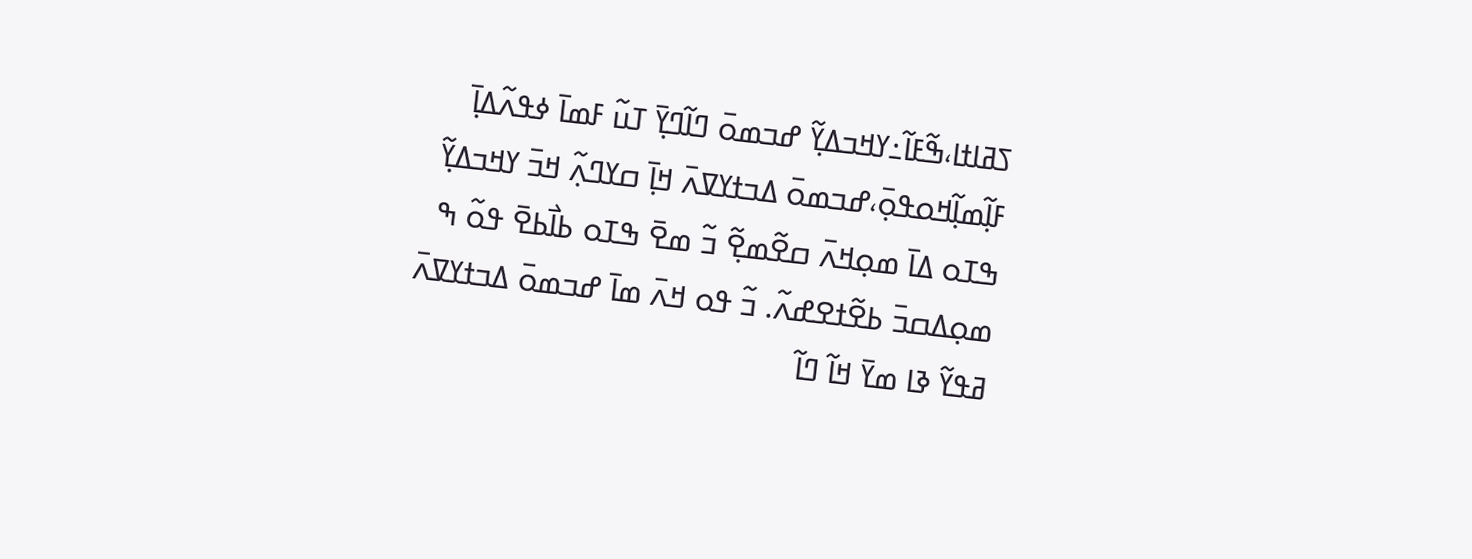ߖߥߊߙߊ،ߒ߬ߓߊ߬߸ߌߞߏߡߌ߲߬ ߝߏߘߋ߫ ߣߊ߬ߣߌ߲߫ ߠߎ߬ ߓߘߊ߫ ߦߟߍ߬ߡߊ߲߫ ߓߊ߲߬ߘߊ߲߬ߞߋߟߋ߲߫،ߝߏߘߋ߫ ߡߏߙߌߜߍ߫ ߞߊ߲߫ ߛߌߣߍ߲߬ ߞߏ߫ ߌߞߏߡߌ߲߬ ߒߠߋ ߡߊ߫ ߘߋ߲ߞߍ߫ ߛߐ߬ߘߐ߲߬ ߏ߬ ߘߐ߫ ߒߠߋ ߕߊ߯ߕߐ߫ ߟߋ߬ ߒ ߘߋ߲ߡߛߏ߫ ߕߐ߬ߙߐߝߍ߬. ߏ߬ ߟߋ ߞߍ߫ ߘߊ߫ ߝߏߘߋ߫ ߡߏߙߌߜߍ߫ ߥߟߌ߬ ߢߊ ߘߌ߫ ߞߊ߬ ߣߊ߬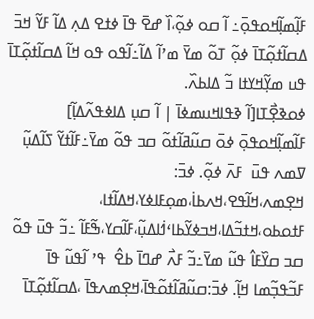ߓߊ߲߬ߘߊ߲߬ߞߋߟߋ߲߫߸ ߊ߬ ߛߋ ߦߋ߲߬،ߊ߰ ߝߐ߫ ߟߊ߫ ߦߙߐ ߡߍ߲ ߡߊ߬ ߓߌ߬ ߞߏ߫ ߡߛߊ߬ߙߋ߲߬ߠߊ߫ ߦߋ߲߬ ߠߋ߬ ߘߌ߫ ߘߴߊ߬ ߡߊ߬߸ߊ߬ߟߋ ߟߋ ߞߊ߬ ߡߛߊ߬ߙߋ߲߬ߠߊ߫ ߟߎ ߘߌ߲߬ߞߌߙߊ ߏ߬ ߡߊߕߍ߰.
ߦߋߢߐ߲߯ߠߊ[ߊ߬ ߢߟߊߞߎߘߦߊ߫ | ߊ߬ ߛߎ߲ ߡߊߦߟߍ߬ߡߊ߲߬]
ߓߊ߬ߘߊ߲߬ߞߋߟߋ߲߫ ߦߋ߫ ߛߎ߬ߥߊ߬ߙߋ߬ ߛߏ ߟߋ߬ ߘߌ߫߸ߓߊ߬ߙߌ߬ ߖߊ߬ߡߎ߲߬ ߜߘߍ ߟߎ߫  ߓߍ߫ ߦߋ߲߬. ߦߏ߫: ߞߐ߲ߘߍ،ߞߊ߬ߟߐ،ߞߍߕߊ߭،ߘߋ߲ߓߊߦߌ،ߞߡߊ߬ߙߊ، ߓߙߋߕߋ،ߞߙߏ߬ߡߊ،ߞߏߦߌ߬ߕߊߵߗ߭ߊߡߎ߲߬،ߓߊ߬ߛߌ،ߒ߬ߓߊ߬ ߸ߏ߬ ߟߎ߫ ߟߋ߬ ߛߏ ߛߌ߰ߓߊ߮ ߟߎ߬ ߘߌ߫߸ߏ߬ ߓߍ߯ ߝߣߊ߫ ߕߐ߮  ߟߴ ߊ߬ߟߎ߬ ߟߊ߫ ߓߏ߬ߟߏ߲߬ߘߊ ߞߊ߲߬. ߦߏ߫:ߛߎ߬ߥߊ߬ߙߋ߬ߟߊ߫،ߞߐ߲ߘߍߟߊ߫ ،ߡߛߊ߬ߙߋ߲߬ߠߊ߫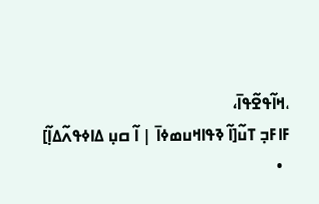،ߞߊ߬ߟߐ߬ߟߊ߫،
ߓߊߓߏ߲ ߠߎ߬[ߊ߬ ߢߟߊߞߎߘߦߊ߫ | ߊ߬ ߛߎ߲ ߡߊߦߟߍ߬ߡߊ߲߬]
  •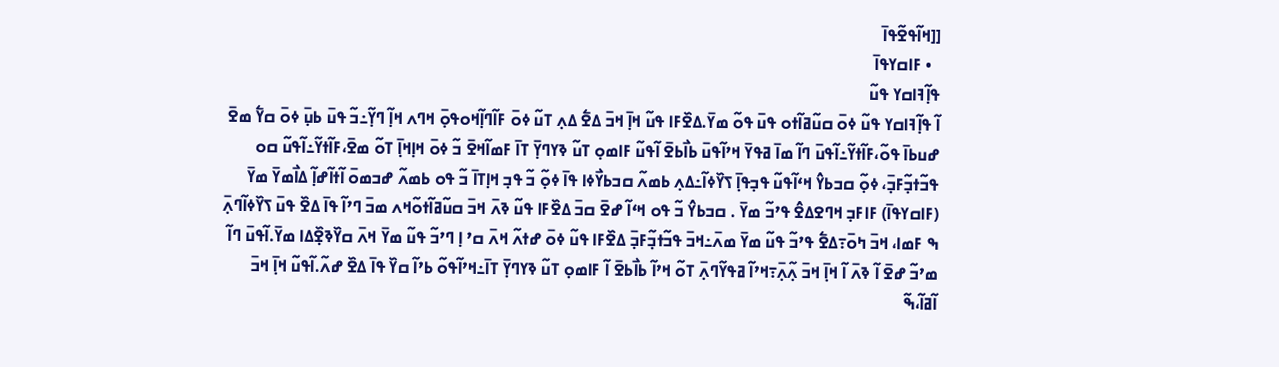[[ߞߊ߬ߟߐ߬ߟߊ߫
  • ߓߊߛߌߟߊ߫
ߟߊ߲߬ߔߊߛߌ ߟߎ߬
ߊ߬ ߟߊ߲߬ߔߊߛߌ ߟߎ߬ ߦߋ߫ ߛߎ߬ߥߊ߬ߙߋ ߟߎ߫ ߟߋ߬ ߘߌ߫.ߡߐ߰ߓߊ ߟߎ߬ ߞߊ߲߫ ߞߏ߫ ߡߐ߱ ߡߍ߲ ߠߎ߬ ߦߋ߫ ߓߊ߬ߣߊ߲߬ߞߋߟߋ߲߫ ߞߣߍ ߞߊ߲߬ ߣߌ߲߬߸ߏ߬ ߟߎ߫ ߕߎ߲߫ ߦߋ߫ ߛߌ߱ ߘߐ߫ ߝߎߕߊ߫ ߟߋ߬،ߓߊ߬ߙߌ߬߸ߊ߬ߟߎ߫ ߣߊ߬ ߘߊ߫ ߥߟߌ߫ ߞߴߊ߬ߟߎ߫ ߕߊ߯ߕߐ߫ ߊ߬ߟߎ߬ ߓߊߘߋ߲ ߠߎ߬ ߢߌߣߌ߲߫ ߠߊ߫ ߓߘߊ߬ߞߐ߫ ߏ߬ ߦߋ߫ ߞߊ߲ߞߊ߲߫ ߠߋ߬ ߘߐ߫،ߓߊ߬ߙߌ߬߸ߊ߬ߟߎ߬ ߛߋ ߟߏ߬ߙߏ߲߬ߓߏ߲߫، ߦߋ߲߬ ߛߏߕߌ߮ ߞߵߊ߬ߟߎ߬ ߟߏ߲ߟߊ߲߫ ߖߌ߰ߦߊ߬߸ߡߍ߲ ߕߘߍ߬ ߛߏߕߌ߯ߦߊ ߟߊ߫ ߦߋ߲߬ ߏ߬ ߟߏ߲ ߞߊ߲ߠߊ߫ ߏ߬ ߟߋ ߕߘߍ߬ ߝߏߘߋ߫ ߊ߬ߙߊ߬ߝߊ߲߬ ߡߊ߯ߘߌ߫ ߘߌ߫ (ߓߊߛߌߟߊ߫) ߓߊߓߏ߲ ߞߣߐߡߐ߮ ߟߴߏ߬ ߘߌ߫ . ߛߏߕߌ߮ ߏ߬ ߟߋ ߞߵߊ߬ ߝߐ߫ ߛߏ߫ ߡߐ߰ߓߊ ߟߎ߬ ߢߍ߫ ߞߏ߫ ߛߎ߬ߥߊ߬ߙߋ߬ߞߍ ߘߏ߫ ߣߴߊ߬ ߟߊ߫ ߡߐ߰ ߟߎ߫ ߖߌ߰ߦߊ߬ߣߍ߲߫ ߒ ߓߘߊ، ߞߏ߫ ߤߋ߫߹ߡߐ߱ ߟߴߏ߬ ߟߎ߬ ߘߌ߫ ߘߍ߫߸ߞߏ߫ ߟߏ߬ߙߏ߲߬ߓߏ߲߫ ߡߐ߰ߓߊ ߟߎ߬ ߦߋ߫ ߝߙߍ߬ ߞߍ߫ ߛߴ ߊ߲ ߣߴߏ߬ ߟߎ߬ ߘߌ߫ ߞߍ߫ ߛߌ߰ߢߐ߲߰ߡߊ ߘߌ߫.ߊ߬ߟߎ߫ ߣߊ߬ ߘߴߏ߬ ߝߐ߫ ߊ߬ ߢߍ߫ ߊ߬ ߞߊ߲߫ ߞߏ߫ ߍ߲߬ߍ߲߫߹ߞߴߊ߬ ߥߟߌ߬ߣߍ߲߫ ߠߋ߬ ߞߴߊ߬ ߕߊ߯ߕߐ߫ ߊ߬ ߓߊߘߋ߲ ߠߎ߬ ߢߌߣߌ߲߫ ߠߊ߫߸ߞߴߊ߬ߟߋ߬ ߕߴߊ߬ ߛߌ߰ ߟߊ߫ ߡߐ߰ ߝߍ߬.ߊ߬ߟߎ߬ ߞߊ߲߫ ߞߏ߫ ߊ߬ߥߊ߬،ߒ߬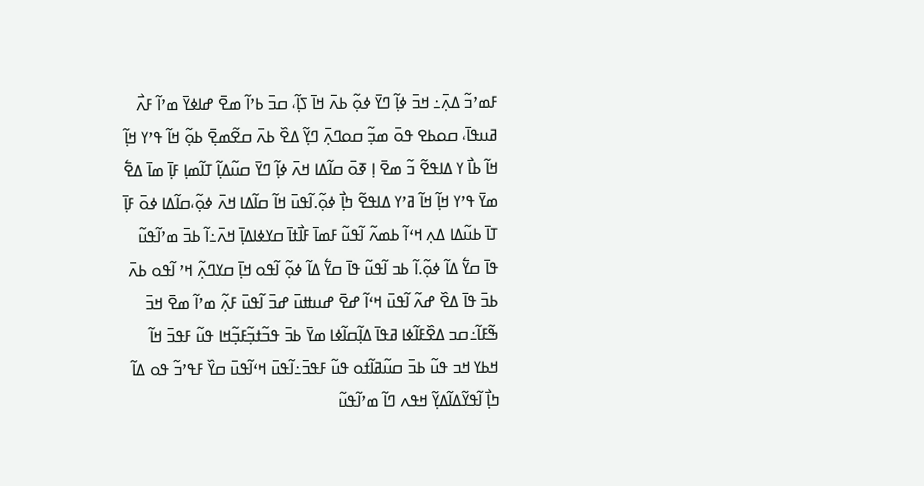ߓߘߴߏ߬ ߡߍ߲߫߸ ߞߏ߫ ߦߊ߲߬ ߣߌ߫ ߦߋ߲߬ ߕߍ߫ ߞߊ߫ ߖߊ߲߬، ߛߏ߫ ߕߴߊ߬ ߘߐ߫ ߝߊߦߌ߫ ߘߴߊ߬ ߓߍ߯ ߥߎߟߊ߫، ߛߋߕߐ ߟߋ߫ ߘߏ߲߬ ߛߋߣߍ߲߫ ߣߌ߲߬ ߡߐ߰ ߕߍ߫ ߛߐ߬ߘߐ߲߫ ߕߋ߲߬ ߞߊ߬ ߟߴߌ ߞߊ߲߬ ߞߊ߬ ߕߊ߯ ߌ ߡߊߟߐ߬ ߏ߬ ߘߐ߫ ߊ߲ ߧߋ߫ ߛߊ߬ߡߊ ߞߍ߫ ߦߊ߲߬ ߣߌ߫ ߛߎ߬ߡߊ߲߬ ߠߊ߬ߘߊ߲ ߓߊ߲߫ ߘߊ߫ ߡߐ߱ ߘߌ߫ ߟߴߌ ߞߊ߲߬ ߞߊ߬ ߥߴߌ ߡߊߟߐ߬ ߤߊ߲߯ ߦߋ߲߬.ߊ߬ߟߎ߫ ߞߊ߬ ߛߊ߬ߡߊ ߞߍ߫ ߦߋ߲߬،ߛߊ߬ߡߊ ߦߋ߫ ߓߊ߲߫ ߠߊ߫ ߕߎ߬ߡߊ ߡߍ߲ ߞߵߊ߬ ߕߘߍ߬ ߊ߬ߟߎ߬ ߓߘߊ߫ ߓߊ߯ߙߊ߫ ߛߌߦߊߡߊ߲߫ ߞߍ߫߸ߊ߬ ߕߏ߫ ߘߴߊ߬ߟߎ߬ ߟߊ߫ ߛߌ߱ ߡߊ߬ ߦߋ߲߬.ߊ߬ ߕߏ ߊ߬ߟߎ߬ ߟߊ߫ ߛߌ߱ ߡߊ߬ ߦߋ߲߬ ߊ߬ߟߋ ߞߊ߲߫ ߛߌߣߍ߲߬ ߞߴ ߊ߬ߟߋ ߕߍ߫ ߕߏ߫ ߟߊ߫ ߡߐ߰ ߝߍ߬ ߊ߬ߟߎ߫ ߞߵߊ߬ ߝߐ߫ ߝߎߚߎ߫ ߝߏ߫ ߊ߬ߟߎ߫ ߓߍ߲߬ ߘߴߊ߬ ߘߐ߫ ߞߏ߫ ߒ߬ߓߊ߬߸ߛߏ ߡߐ߰ߓߊ߬ߦߊ ߥߟߊ߫ ߡߊ߲߬ߛߊ߬ߦߊ ߘߌ߫ ߕߏ߫ ߟߏ߬ߙߏ߲߬ߓߏ߲߬ߞߊ ߟߎ߬ ߓߟߏ߫ ߞߊ߬ ߞߕߌ ߞߏ ߟߎ߬ ߕߏ߫ ߛߎ߬ߥߊ߬ߙߋ ߟߎ߬ ߓߟߏ߫߸ߊ߬ߟߎ߫ ߞߵߊ߬ߟߎ߫ ߛߌ߰ ߓߟߴߏ߬ ߟߋ ߡߊ߬ ߤߊ߲߯ ߊ߬ߟߌ߬ߡߊ߬ߡߌ߲߬ ߞߟߍ ߣߊ߬ ߘߴߊ߬ߟߎ߬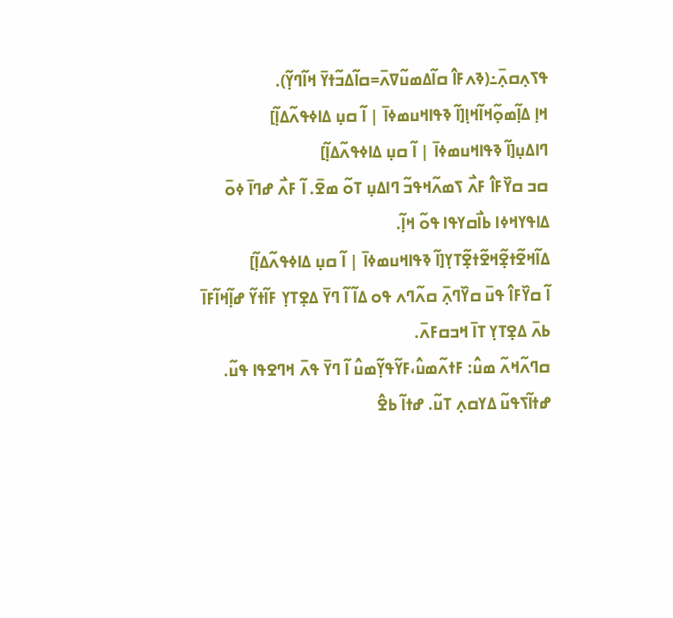ߟߖߍ߲ߛߍ߲߫߸(ߢߍߓߊ߮ ߛߊ߬ߡߘߎ߬ߜߍ߫=ߛߊ߬ߡߏ߬ߙߌ߫ ߞߊ߬ߣߌ߲߬).
ߞߊ߲ ߡߊ߲߬ߘߋ߲߬ߞߊ߬ߞߊ߲[ߊ߬ ߢߟߊߞߎߘߦߊ߫ | ߊ߬ ߛߎ߲ ߡߊߦߟߍ߬ߡߊ߲߬]
ߣߊߡߎ߲[ߊ߬ ߢߟߊߞߎߘߦߊ߫ | ߊ߬ ߛߎ߲ ߡߊߦߟߍ߬ߡߊ߲߬]
ߛߏ ߛߌ߰ߓߊ߮ ߓߍ߯ ߖߘߍ߬ߞߟߏ߬ ߣߊߡߎ߲ ߠߋ߬ ߘߐ߫. ߊ߬ ߓߍ߯ ߝߣߊ߫ ߦߋ߫ ߡߊߟߌߞߦߊ ߕߊ߯ߛߌߟߊ ߟߋ߬ ߞߊ߲߬.
ߡߊ߬ߞߐ߬ߙߐ߲߬ߞߐ߬ߙߐ߲߬ߠߌ߲[ߊ߬ ߢߟߊߞߎߘߦߊ߫ | ߊ߬ ߛߎ߲ ߡߊߦߟߍ߬ߡߊ߲߬]
ߊ߬ ߛߌ߰ߓߊ߮ ߟߎ߫ ߛߌ߰ߣߍ߲߫ ߛߍ߬ߣߍ ߟߋ ߡߊ߬ ߊ߬ ߣߌ߫ ߡߐ߲ߠߌ߲ ߓߊ߬ߙߌ߬ ߝߊ߲߬ߞߊ߬ߓߊ߫ ߕߍ߫ ߡߐ߲ߠߌ߲ ߠߊ߫ ߞߏߛߓߍ߫.
ߛߣߍ߬ߞߍ߬ ߘߎ߮: ߓߙߍ߬ߘߎ߮،ߓߌ߬ߟߌ߲߬ߘߎ߮ ߊ߬ ߣߌ߫ ߟߍ߫ ߞߣߐߟߊ ߟߎ߬. ߝߙߊ߬ߖߟߎ߬ ߡߌߛߍ߲ ߠߎ߬. ߝߙߊ߬ ߕߐ߮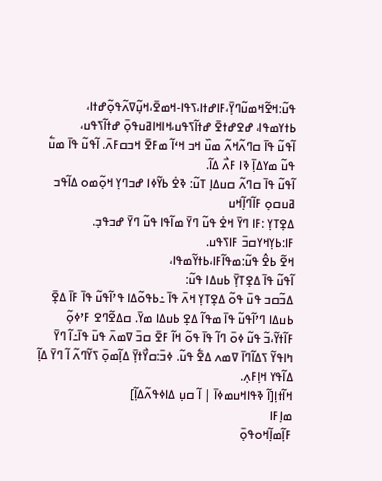ߟߎ߬:ߞߐ߬ߞߘߎ߬ߣߌ߲߫،ߓߊߝߙߊ،ߖߟߊ-ߞߘߐ߫،ߞߎ߲߬ߜߍ߬ߟߋ߲߬ߝߙߊ،
ߕߙߌߘߟߊ، ߝߐߝߙߐ߫ ߝߙߊ߬ߖߟߎ،ߞߊߞߊߥߎߟߋ߲߫ ߝߙߊ߬ߖߟߎ،
ߊ߬ߟߎ߬ ߟߊ߫ ߛߣߍ߬ߞߍ߬ ߘߎ߰ ߞߏ ߞߵߊ߬ ߘߓߐ߫ ߞߏߛߓߍ߫. ߊ߬ߟߎ߬ ߟߊ߫ ߘߎ߱ ߟߎ߬ ߘߌߡߊ߲߫ ߢߊ ߓߍ߯ ߡߊ߬.
ߊ߬ߟߎ߬ ߟߊ߫ ߛߣߍ߬ ߛߎߡߊ߲ ߠߎ߬: ߢߐ߭ ߕߌ߬ߦߊ ߝߏߣߌ߲ ߞߋ߲߬ߘߋ ߡߊ߬ߟߏ ߥߎߛߋ߲ ߓߊ߬ߣߊ߲߬ߞߎ
ߡߐ߲ߠߌ߲ :ߓߊ ߣߌ߫ ߞߐ߭ ߟߎ߬ ߣߌ߫ ߘߊ߬ߟߊ ߟߎ߬ ߣߌ߫ ߝߏߟߏ߲.
ߓߊ:ߕߌ߲ߞߌߛߏ߫ ߓߊߖߟߎ.
ߞߐ߬ ߕߐ߮ ߟߎ߬:ߘߟߊ߬ߓߊ،ߕߙߌ߬ߘߟߊ،
ߊ߬ߟߎ߬ ߟߊ߫ ߡߐ߲ߠߌ߲߫ ߕߎߡߊ ߟߎ߬:
ߡߏ߬ߛߏ ߟߎ߫ ߟߋ߬ ߡߐ߲ߠߌ߲ ߞߍ߫ ߟߊ߫ ߸ߕߟߋ߬ߡߊ ߟߴߊ߬ߟߎ߬ ߟߊ߫ ߓߊ߫ ߡߐ߲߫ ߕߎߡߊ ߣߴߊ߬ߟߎ߬ ߟߊ߫ ߘߟߊ߬ ߡߐ߲ ߕߎߡߊ ߘߌ߫. ߛߡߐ߬ߣߐ ߓߴߦߋ߲߬ ߓߊ߬ߙߌ߬،ߏ߬ ߟߎ߬ ߦߋ߫ ߣߊ߬ ߟߊ߫ ߟߋ߬ ߞߊ߬ ߓߐ߫ ߛߏ߫ ߜߘߍ߫ ߟߎ߫ ߟߊ߫߸ߊ߬ ߣߌ߫ ߤߊߟߌ߬ ߖߡߊ߬ߣߊ߫ ߜߘߍ ߡߐ߱ ߟߎ߬. ߦߏ߫:ߛߌ߯ߙߌ߲߫ ߡߊ߲߬ߘߋ߲߫ ߖߌ߬ߣߍ߬ ߊ߬ ߣߌ߫ ߡߊ߲߬ ߡߊ߬ߟߌ ߞߊ߲ߓߍ߲.
ߞߊ߬ߙߊ߲[ߊ߬ ߢߟߊߞߎߘߦߊ߫ | ߊ߬ ߛߎ߲ ߡߊߦߟߍ߬ߡߊ߲߬]
ߘߊ߲ߓߊ
ߓߊ߲߬ߘߊ߲߬ߞߋߟߋ߲߫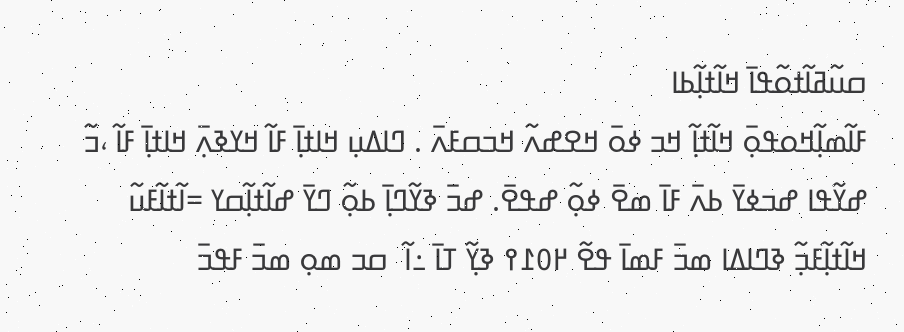ߛߎ߬ߥߊ߬ߙߋ߬ߟߊ߫ ߞߊ߬ߙߊ߲߬ߕߊ
ߓߊ߬ߘߊ߲߬ߞߋߟߋ߲߫ ߞߊ߬ߙߊ߲߬ ߞߏ ߦߋ߫ ߞߐߝߍ߬ ߞߏߛߓߍ߫ . ߣߊߡߎ߲ ߞߊߙߊ߲߫ ߓߊ߬ ߞߌߢߍ߲߫ ߞߊߙߊ߲߫ ߓߊ߬ ،ߏ߬ ߝߌ߬ߟߊ ߝߏߦߌ߫ ߕߍ߫ ߓߊ߫ ߘߐ߫ ߦߋ߲߬ ߝߟߐ߫. ߝߏ߫ ߢߌ߬ߣߊ߲߫ ߕߋ߲߬ ߣߌ߫ ߝߊ߬ߙߊ߲߬ߛߌ =ߊ߬ߙߊ߬ߓߎ߬ ߞߊ߬ߙߊ߲߬ߓߏ߲߬ ߢߣߊߡߊ ߘߏ߫ ߓߘߊ߫ ߟߐ߬ ߂߀߁߉ ߢߌ߲߬ ߠߊ߫ ߸ߊ߬  ߛߏ ߘߋ߲ ߘߏ߫ ߓߟߏ߫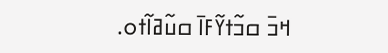ߞߏ߫ ߛߏ߬ߙߌ߬ߓߊ߫ ߛߎ߬ߥߊ߬ߙߋ.